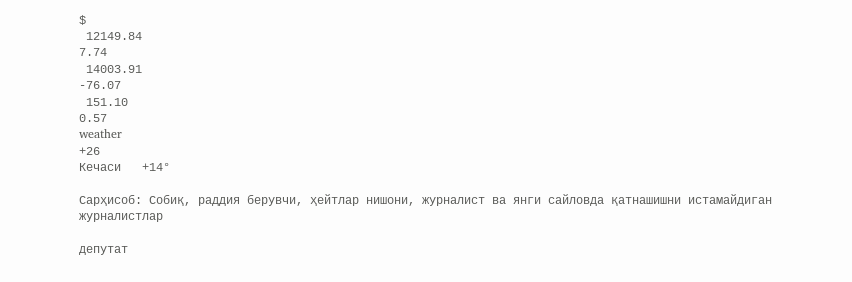$
 12149.84
7.74
 14003.91
-76.07
 151.10
0.57
weather
+26
Кечаси   +14°

Сарҳисоб: Собиқ, раддия берувчи, ҳейтлар нишони, журналист ва янги сайловда қатнашишни истамайдиган журналистлар

депутат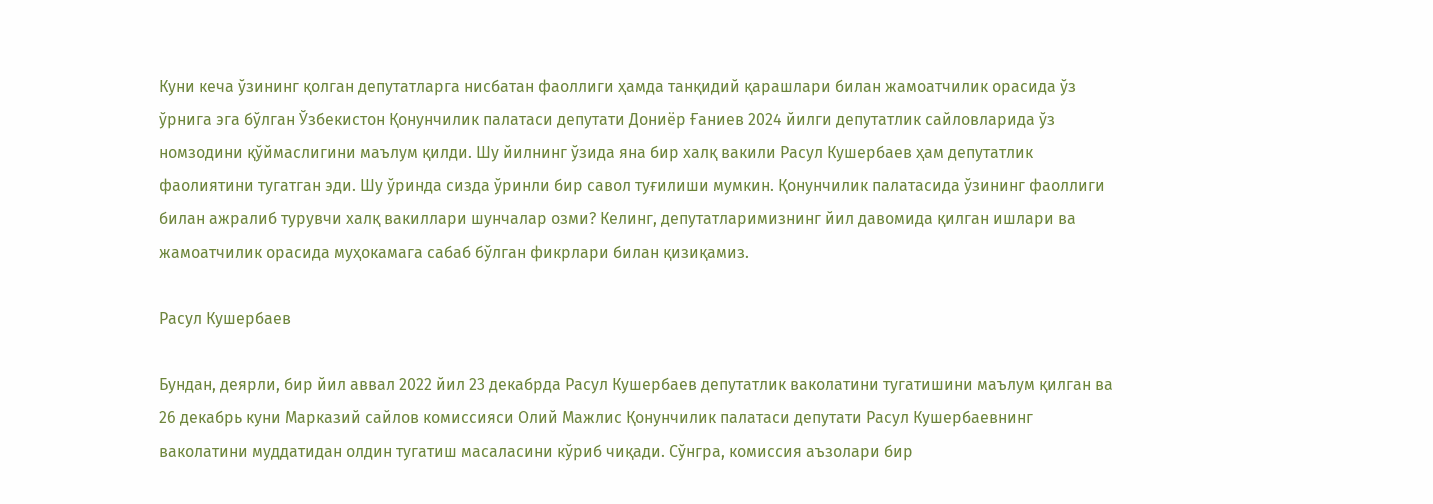Куни кеча ўзининг қолган депутатларга нисбатан фаоллиги ҳамда танқидий қарашлари билан жамоатчилик орасида ўз ўрнига эга бўлган Ўзбекистон Қонунчилик палатаси депутати Дониёр Ғаниев 2024 йилги депутатлик сайловларида ўз номзодини қўймаслигини маълум қилди. Шу йилнинг ўзида яна бир халқ вакили Расул Кушербаев ҳам депутатлик фаолиятини тугатган эди. Шу ўринда сизда ўринли бир савол туғилиши мумкин. Қонунчилик палатасида ўзининг фаоллиги билан ажралиб турувчи халқ вакиллари шунчалар озми? Келинг, депутатларимизнинг йил давомида қилган ишлари ва жамоатчилик орасида муҳокамага сабаб бўлган фикрлари билан қизиқамиз.

Расул Кушербаев

Бундан, деярли, бир йил аввал 2022 йил 23 декабрда Расул Кушербаев депутатлик ваколатини тугатишини маълум қилган ва 26 декабрь куни Марказий сайлов комиссияси Олий Мажлис Қонунчилик палатаси депутати Расул Кушербаевнинг ваколатини муддатидан олдин тугатиш масаласини кўриб чиқади. Сўнгра, комиссия аъзолари бир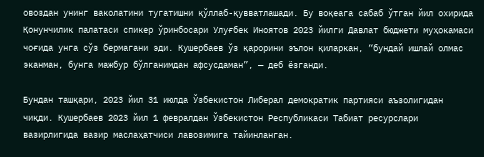овоздан унинг ваколатини тугатишни қўллаб-қувватлашади. Бу воқеага сабаб ўтган йил охирида Қонунчилик палатаси спикер ўринбосари Улуғбек Иноятов 2023 йилги Давлат бюджети муҳокамаси чоғида унга сўз бермагани эди. Кушербаев ўз қарорини эълон қиларкан, “бундай ишлай олмас эканман, бунга мажбур бўлганимдан афсусдаман”, — деб ёзганди.

Бундан ташқари, 2023 йил 31 июлда Ўзбекистон Либерал демократик партияси аъзолигидан чиқди. Кушербаев 2023 йил 1 февралдан Ўзбекистон Республикаси Табиат ресурслари вазирлигида вазир маслаҳатчиси лавозимига тайинланган.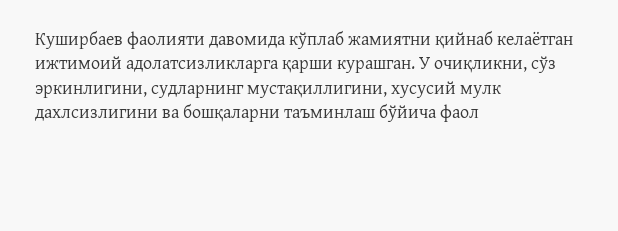Куширбаев фаолияти давомида кўплаб жамиятни қийнаб келаётган ижтимоий адолатсизликларга қарши курашган. У очиқликни, сўз эркинлигини, судларнинг мустақиллигини, хусусий мулк дахлсизлигини ва бошқаларни таъминлаш бўйича фаол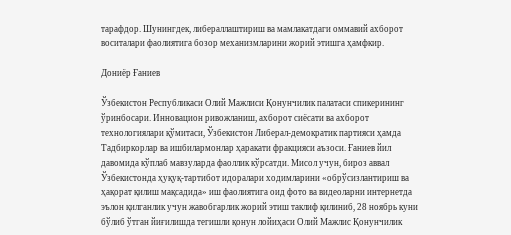тарафдор. Шунингдек, либераллаштириш ва мамлакатдаги оммавий ахборот воситалари фаолиятига бозор механизмларини жорий этишга ҳамфкир.

Дониёр Ғаниев

Ўзбекистон Республикаси Олий Мажлиси Қонунчилик палатаси спикерининг ўринбосари. Инновацион ривожланиш, ахборот сиёсати ва ахборот технологиялари қўмитаси, Ўзбекистон Либерал-демократик партияси ҳамда Тадбиркорлар ва ишбилармонлар ҳаракати фракцияси аъзоси. Ғаниев йил давомида кўплаб мавзуларда фаоллик кўрсатди. Мисол учун, бироз аввал Ўзбекистонда ҳуқуқ-тартибот идоралари ходимларини «обрўсизлантириш ва ҳақорат қилиш мақсадида» иш фаолиятига оид фото ва видеоларни интернетда эълон қилганлик учун жавобгарлик жорий этиш таклиф қилиниб, 28 ноябрь куни бўлиб ўтган йиғилишда тегишли қонун лойиҳаси Олий Мажлис Қонунчилик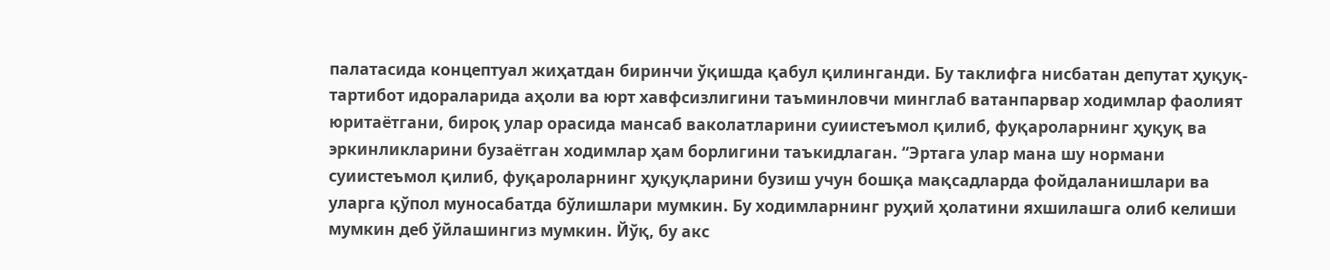палатасида концептуал жиҳатдан биринчи ўқишда қабул қилинганди. Бу таклифга нисбатан депутат ҳуқуқ-тартибот идораларида аҳоли ва юрт хавфсизлигини таъминловчи минглаб ватанпарвар ходимлар фаолият юритаётгани, бироқ улар орасида мансаб ваколатларини суиистеъмол қилиб, фуқароларнинг ҳуқуқ ва эркинликларини бузаётган ходимлар ҳам борлигини таъкидлаган. “Эртага улар мана шу нормани суиистеъмол қилиб, фуқароларнинг ҳуқуқларини бузиш учун бошқа мақсадларда фойдаланишлари ва уларга қўпол муносабатда бўлишлари мумкин. Бу ходимларнинг руҳий ҳолатини яхшилашга олиб келиши мумкин деб ўйлашингиз мумкин. Йўқ, бу акс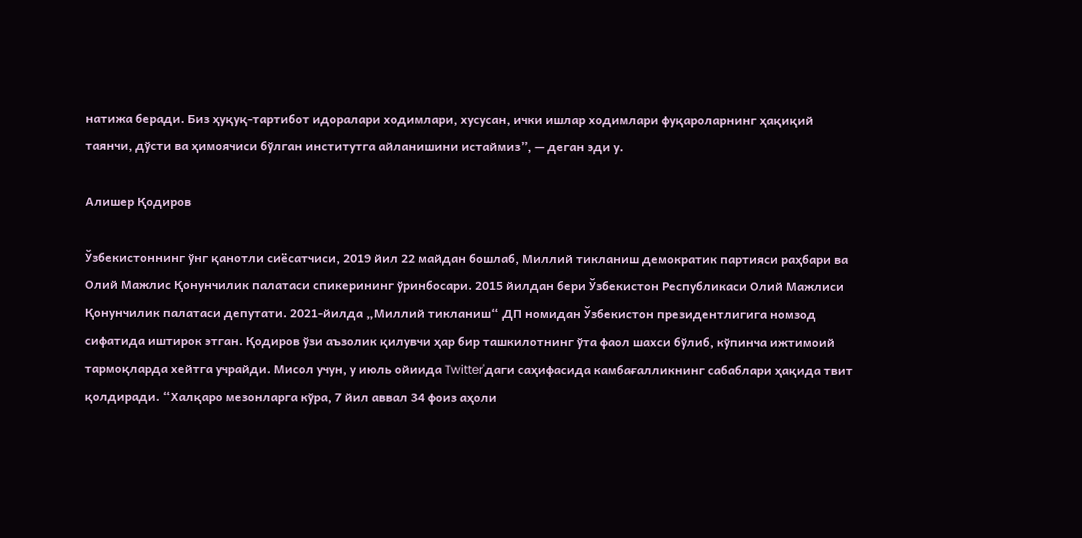натижа беради. Биз ҳуқуқ-тартибот идоралари ходимлари, хусусан, ички ишлар ходимлари фуқароларнинг ҳақиқий таянчи, дўсти ва ҳимоячиси бўлган институтга айланишини истаймиз”, — деган эди у.

Алишер Қодиров

Ўзбекистоннинг ўнг қанотли сиёсатчиси, 2019 йил 22 майдан бошлаб, Миллий тикланиш демократик партияси раҳбари ва Олий Мажлис Қонунчилик палатаси спикерининг ўринбосари. 2015 йилдан бери Ўзбекистон Республикаси Олий Мажлиси Қонунчилик палатаси депутати. 2021-йилда „Миллий тикланиш“ ДП номидан Ўзбекистон президентлигига номзод сифатида иштирок этган. Қодиров ўзи аъзолик қилувчи ҳар бир ташкилотнинг ўта фаол шахси бўлиб, кўпинча ижтимоий тармоқларда хейтга учрайди. Мисол учун, у июль ойиида Twitter'даги саҳифасида камбағалликнинг сабаблари ҳақида твит қолдиради. “Халқаро мезонларга кўра, 7 йил аввал 34 фоиз аҳоли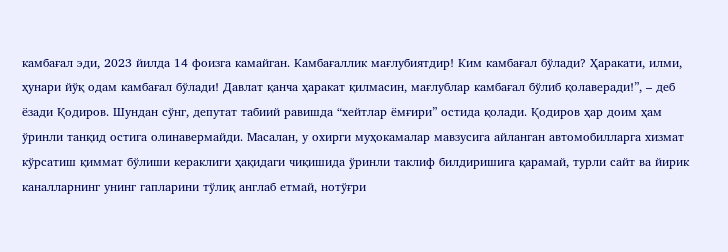камбағал эди, 2023 йилда 14 фоизга камайган. Камбағаллик мағлубиятдир! Ким камбағал бўлади? Ҳаракати, илми, ҳунари йўқ одам камбағал бўлади! Давлат қанча ҳаракат қилмасин, мағлублар камбағал бўлиб қолаверади!”, – деб ёзади Қодиров. Шундан сўнг, депутат табиий равишда “хейтлар ёмғири” остида қолади. Қодиров ҳар доим ҳам ўринли танқид остига олинавермайди. Масалан, у охирги муҳокамалар мавзусига айланган автомобилларга хизмат кўрсатиш қиммат бўлиши кераклиги ҳақидаги чиқишида ўринли таклиф билдиришига қарамай, турли сайт ва йирик каналларнинг унинг гапларини тўлиқ англаб етмай, нотўғри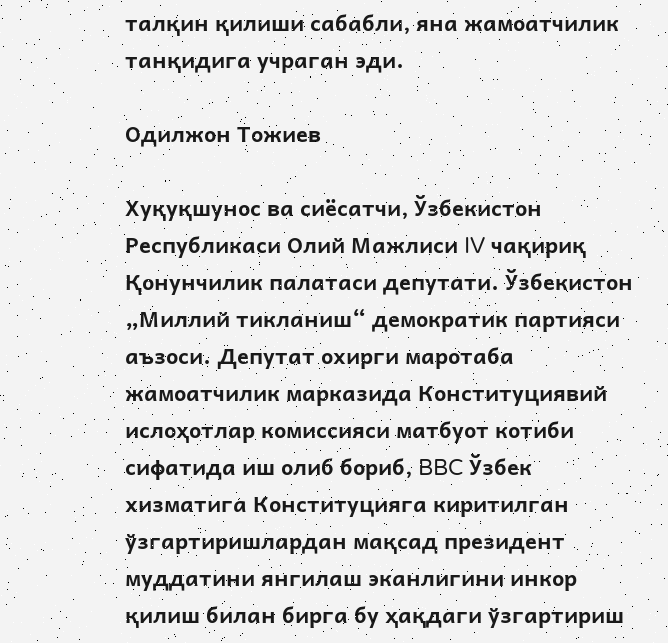талқин қилиши сабабли, яна жамоатчилик танқидига учраган эди.

Одилжон Тожиев

Хуқуқшунос ва сиёсатчи, Ўзбекистон Республикаси Олий Мажлиси IV чақириқ Қонунчилик палатаси депутати. Ўзбекистон „Миллий тикланиш“ демократик партияси аъзоси. Депутат охирги маротаба жамоатчилик марказида Конституциявий ислоҳотлар комиссияси матбуот котиби сифатида иш олиб бориб, BBC Ўзбек хизматига Конституцияга киритилган ўзгартиришлардан мақсад президент муддатини янгилаш эканлигини инкор қилиш билан бирга бу ҳақдаги ўзгартириш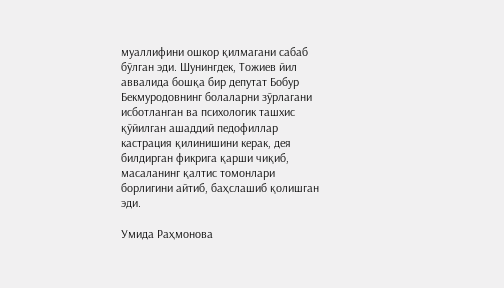муаллифини ошкор қилмагани сабаб бўлган эди. Шунингдек, Тожиев йил аввалида бошқа бир депутат Бобур Бекмуродовнинг болаларни зўрлагани исботланган ва психологик ташхис қўйилган ашаддий педофиллар кастрация қилинишини керак, дея билдирган фикрига қарши чиқиб, масаланинг қалтис томонлари борлигини айтиб, баҳслашиб қолишган эди.

Умида Раҳмонова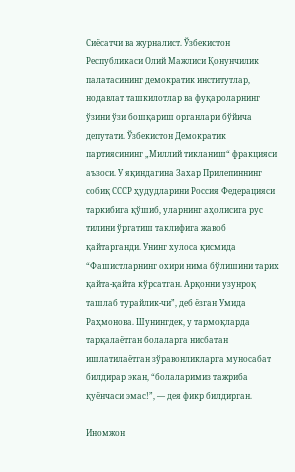Сиёсатчи ва журналист. Ўзбекистон Республикаси Олий Мажлиси Қонунчилик палатасининг демократик институтлар, нодавлат ташкилотлар ва фуқароларнинг ўзини ўзи бошқариш органлари бўйича депутати. Ўзбекистон Демократик партиясининг „Миллий тикланиш“ фракцияси аъзоси. У яқиндагина Захар Прилепиннинг собиқ СССР ҳудудларини Россия Федерацияси таркибига қўшиб, уларнинг аҳолисига рус тилини ўргатиш таклифига жавоб қайтарганди. Унинг хулоса қисмида “Фашистларнинг охири нима бўлишини тарих қайта-қайта кўрсатган. Арқонни узунроқ ташлаб турайлик-чи”, деб ёзган Умида Раҳмонова. Шунингдек, у тармоқларда тарқалаётган болаларга нисбатан ишлатилаётган зўравонликларга муносабат билдирар экан, “болаларимиз тажриба қуёнчаси эмас!”, — дея фикр билдирган.

Иномжон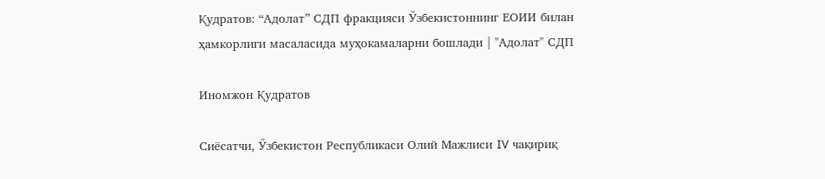Қудратов: “Адолат” СДП фракцияси Ўзбекистоннинг ЕОИИ билан  ҳамкорлиги масаласида муҳокамаларни бошлади | "Адолат" СДП

Иномжон Қудратов

Сиёсатчи, Ўзбекистон Республикаси Олий Мажлиси IV чақириқ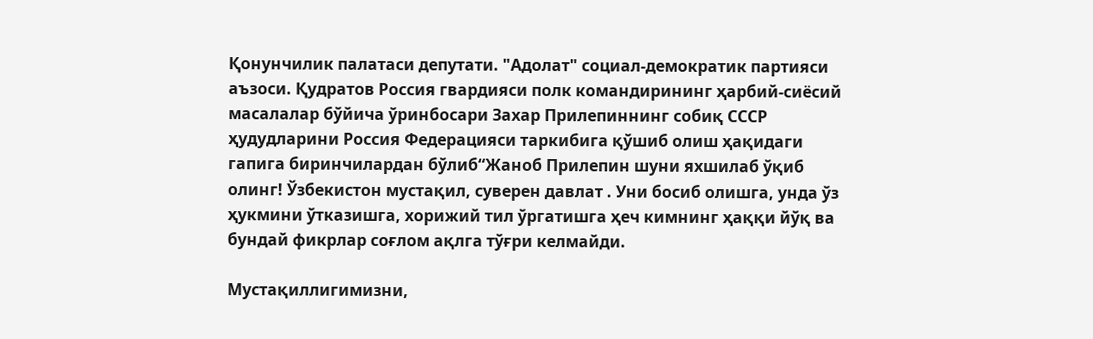Қонунчилик палатаси депутати. "Адолат" социал-демократик партияси аъзоси. Қудратов Россия гвардияси полк командирининг ҳарбий-сиёсий масалалар бўйича ўринбосари Захар Прилепиннинг собиқ СССР ҳудудларини Россия Федерацияси таркибига қўшиб олиш ҳақидаги гапига биринчилардан бўлиб“Жаноб Прилепин шуни яхшилаб ўқиб олинг! Ўзбекистон мустақил, суверен давлат . Уни босиб олишга, унда ўз ҳукмини ўтказишга, хорижий тил ўргатишга ҳеч кимнинг ҳаққи йўқ ва бундай фикрлар соғлом ақлга тўғри келмайди.

Мустақиллигимизни,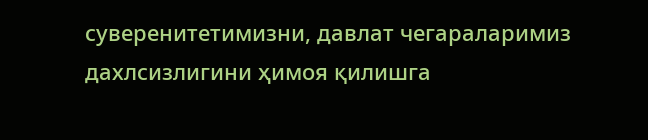суверенитетимизни, давлат чегараларимиз дахлсизлигини ҳимоя қилишга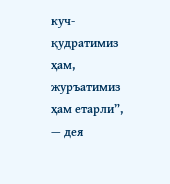куч-қудратимиз ҳам, журъатимиз ҳам етарли”, — дея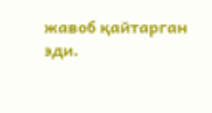жавоб қайтарган эди.